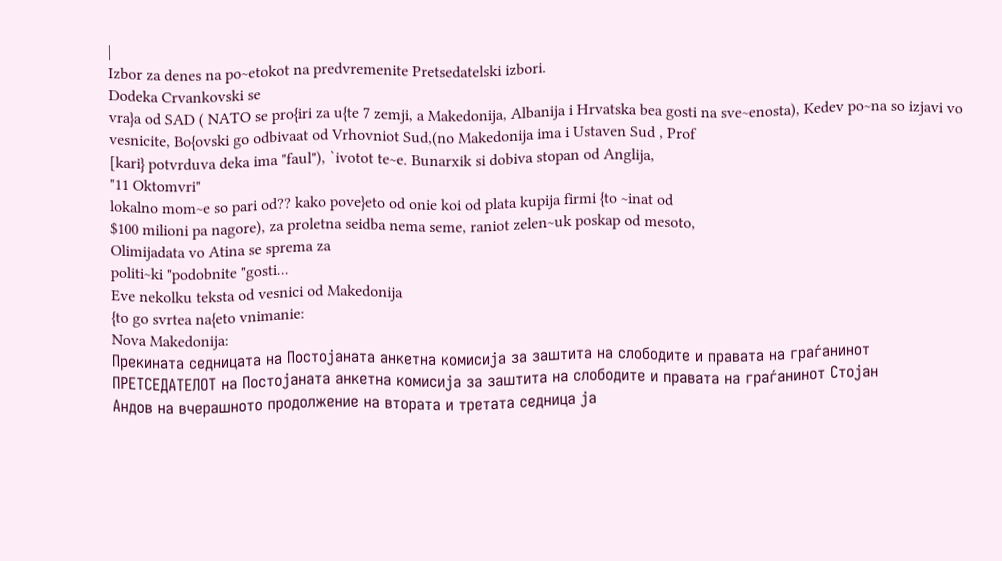|
Izbor za denes na po~etokot na predvremenite Pretsedatelski izbori.
Dodeka Crvankovski se
vra}a od SAD ( NATO se pro{iri za u{te 7 zemji, a Makedonija, Albanija i Hrvatska bea gosti na sve~enosta), Kedev po~na so izjavi vo
vesnicite, Bo{ovski go odbivaat od Vrhovniot Sud,(no Makedonija ima i Ustaven Sud , Prof
[kari} potvrduva deka ima "faul"), `ivotot te~e. Bunarxik si dobiva stopan od Anglija,
"11 Oktomvri"
lokalno mom~e so pari od?? kako pove}eto od onie koi od plata kupija firmi {to ~inat od
$100 milioni pa nagore), za proletna seidba nema seme, raniot zelen~uk poskap od mesoto,
Olimijadata vo Atina se sprema za
politi~ki "podobnite "gosti...
Eve nekolku teksta od vesnici od Makedonija
{to go svrtea na{eto vnimanie:
Nova Makedonija:
Прекината седницата на Постојаната анкетна комисија за заштита на слободите и правата на граѓанинот
ПРЕТСЕДАТЕЛОТ на Постојаната анкетна комисија за заштита на слободите и правата на граѓанинот Стојан
Андов на вчерашното продолжение на втората и третата седница ја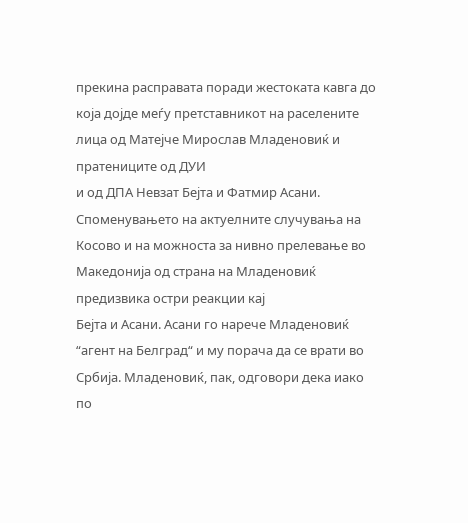прекина расправата поради жестоката кавга до која дојде меѓу претставникот на раселените лица од Матејче Мирослав Младеновиќ и пратениците од ДУИ
и од ДПА Невзат Бејта и Фатмир Асани.
Споменувањето на актуелните случувања на Косово и на можноста за нивно прелевање во Македонија од страна на Младеновиќ предизвика остри реакции кај
Бејта и Асани. Асани го нарече Младеновиќ “агент на Белград“ и му порача да се врати во Србија. Младеновиќ, пак, одговори дека иако по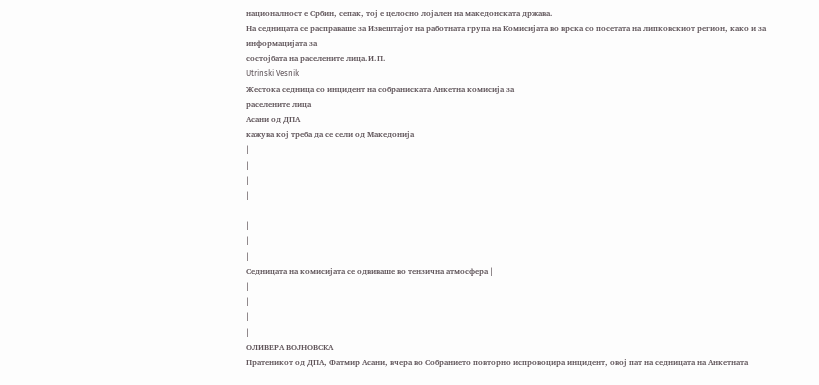националност е Србин, сепак, тој е целосно лојален на македонската држава.
На седницата се расправаше за Извештајот на работната група на Комисијата во врска со посетата на липковскиот регион, како и за информацијата за
состојбата на раселените лица.И.П.
Utrinski Vesnik
Жестока седница со инцидент на собраниската Анкетна комисија за
раселените лица
Асани од ДПА
кажува кој треба да се сели од Македонија
|
|
|
|

|
|
|
Седницата на комисијата се одвиваше во тензична атмосфера |
|
|
|
|
ОЛИВЕРА ВОЈНОВСКА
Пратеникот од ДПА, Фатмир Асани, вчера во Собранието повторно испровоцира инцидент, овој пат на седницата на Анкетната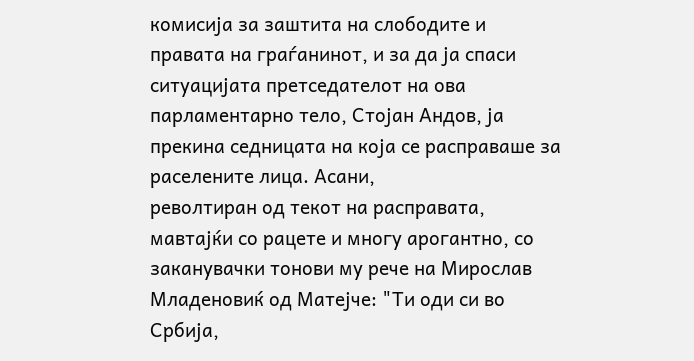комисија за заштита на слободите и правата на граѓанинот, и за да ја спаси ситуацијата претседателот на ова парламентарно тело, Стојан Андов, ја прекина седницата на која се расправаше за раселените лица. Асани,
револтиран од текот на расправата, мавтајќи со рацете и многу арогантно, со заканувачки тонови му рече на Мирослав Младеновиќ од Матејче: "Ти оди си во Србија,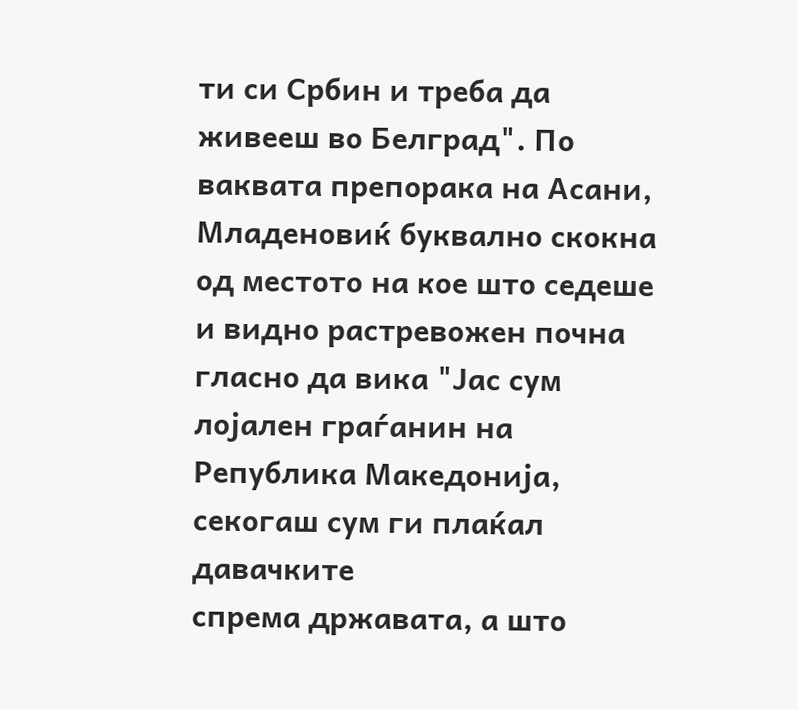ти си Србин и треба да живееш во Белград". По
ваквата препорака на Асани, Младеновиќ буквално скокна од местото на кое што седеше и видно растревожен почна гласно да вика "Јас сум лојален граѓанин на Република Македонија, секогаш сум ги плаќал давачките
спрема државата, а што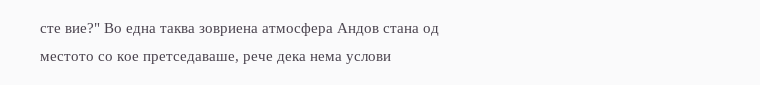сте вие?" Во една таква зовриена атмосфера Андов стана од местото со кое претседаваше, рече дека нема услови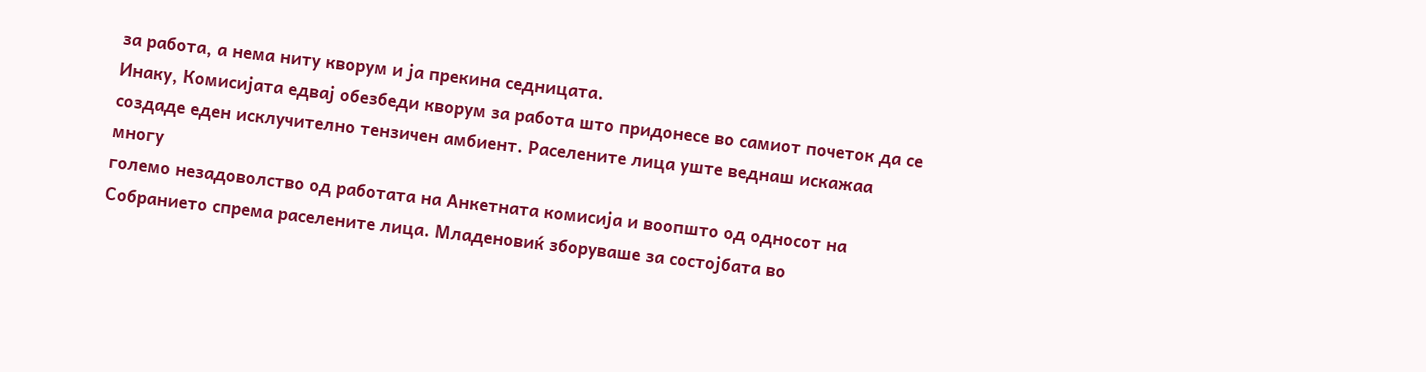за работа, а нема ниту кворум и ја прекина седницата.
Инаку, Комисијата едвај обезбеди кворум за работа што придонесе во самиот почеток да се создаде еден исклучително тензичен амбиент. Раселените лица уште веднаш искажаа многу
големо незадоволство од работата на Анкетната комисија и воопшто од односот на Собранието спрема раселените лица. Младеновиќ зборуваше за состојбата во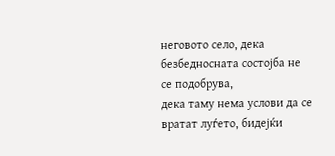неговото село, дека безбедносната состојба не се подобрува,
дека таму нема услови да се вратат луѓето, бидејќи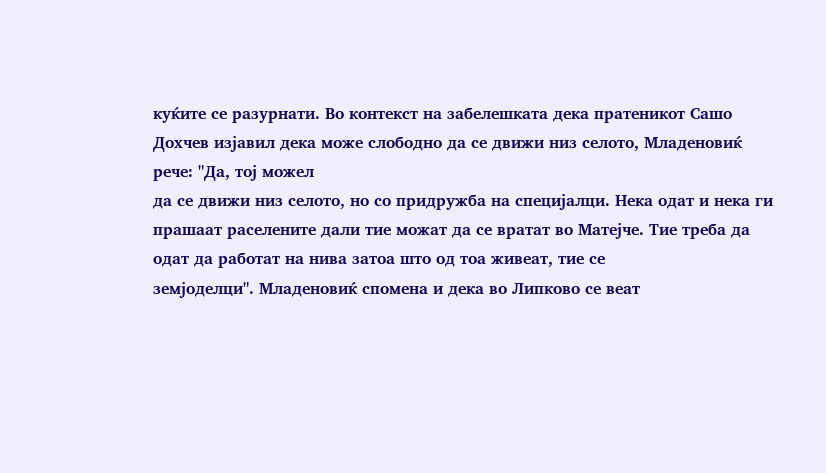куќите се разурнати. Во контекст на забелешката дека пратеникот Сашо Дохчев изјавил дека може слободно да се движи низ селото, Младеновиќ рече: "Да, тој можел
да се движи низ селото, но со придружба на специјалци. Нека одат и нека ги прашаат раселените дали тие можат да се вратат во Матејче. Тие треба да одат да работат на нива затоа што од тоа живеат, тие се
земјоделци". Младеновиќ спомена и дека во Липково се веат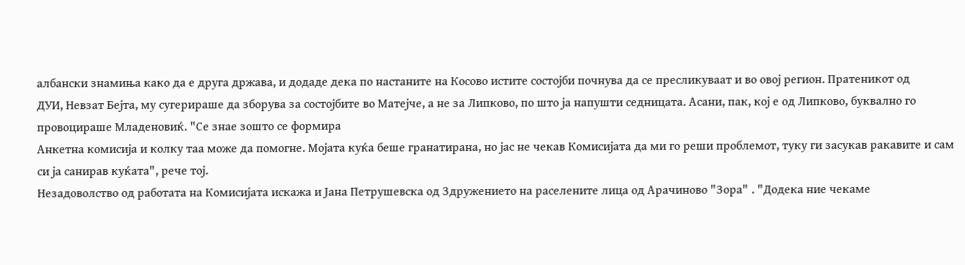албански знамиња како да е друга држава, и додаде дека по настаните на Косово истите состојби почнува да се пресликуваат и во овој регион. Пратеникот од
ДУИ, Невзат Бејта, му сугерираше да зборува за состојбите во Матејче, а не за Липково, по што ја напушти седницата. Асани, пак, кој е од Липково, буквално го провоцираше Младеновиќ. "Се знае зошто се формира
Анкетна комисија и колку таа може да помогне. Мојата куќа беше гранатирана, но јас не чекав Комисијата да ми го реши проблемот, туку ги засукав ракавите и сам си ја санирав куќата", рече тој.
Незадоволство од работата на Комисијата искажа и Јана Петрушевска од Здружението на раселените лица од Арачиново "Зора" . "Додека ние чекаме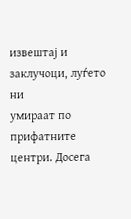извештај и заклучоци, луѓето ни
умираат по прифатните центри. Досега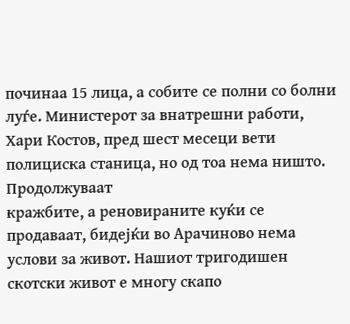починаа 15 лица, а собите се полни со болни луѓе. Министерот за внатрешни работи, Хари Костов, пред шест месеци вети полициска станица, но од тоа нема ништо. Продолжуваат
кражбите, а реновираните куќи се продаваат, бидејќи во Арачиново нема услови за живот. Нашиот тригодишен скотски живот е многу скапо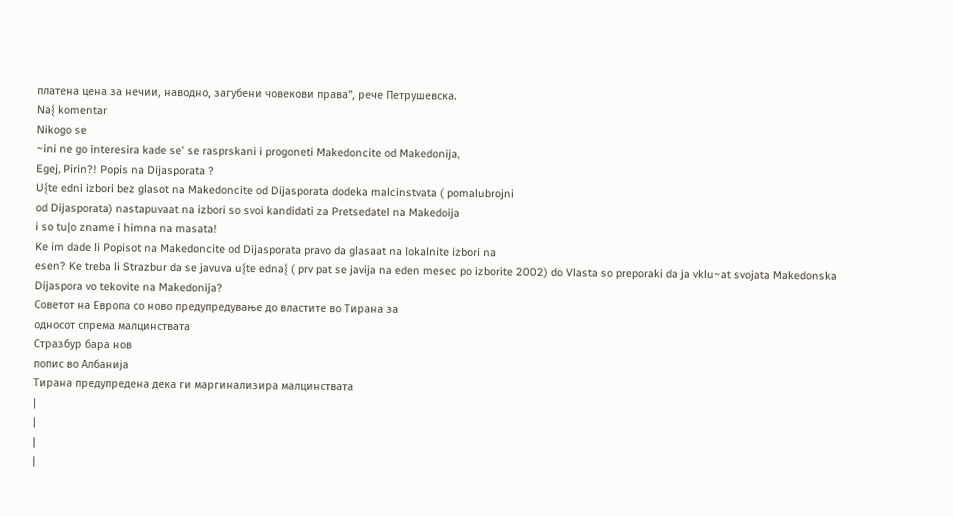платена цена за нечии, наводно, загубени човекови права", рече Петрушевска.
Na{ komentar
Nikogo se
~ini ne go interesira kade se' se rasprskani i progoneti Makedoncite od Makedonija,
Egej, Pirin?! Popis na Dijasporata ?
U{te edni izbori bez glasot na Makedoncite od Dijasporata dodeka malcinstvata ( pomalubrojni
od Dijasporata) nastapuvaat na izbori so svoi kandidati za Pretsedatel na Makedoija
i so tu|o zname i himna na masata!
Ke im dade li Popisot na Makedoncite od Dijasporata pravo da glasaat na lokalnite izbori na
esen? Ke treba li Strazbur da se javuva u{te edna{ ( prv pat se javija na eden mesec po izborite 2002) do Vlasta so preporaki da ja vklu~at svojata Makedonska Dijaspora vo tekovite na Makedonija?
Советот на Европа со ново предупредување до властите во Тирана за
односот спрема малцинствата
Стразбур бара нов
попис во Албанија
Тирана предупредена дека ги маргинализира малцинствата
|
|
|
|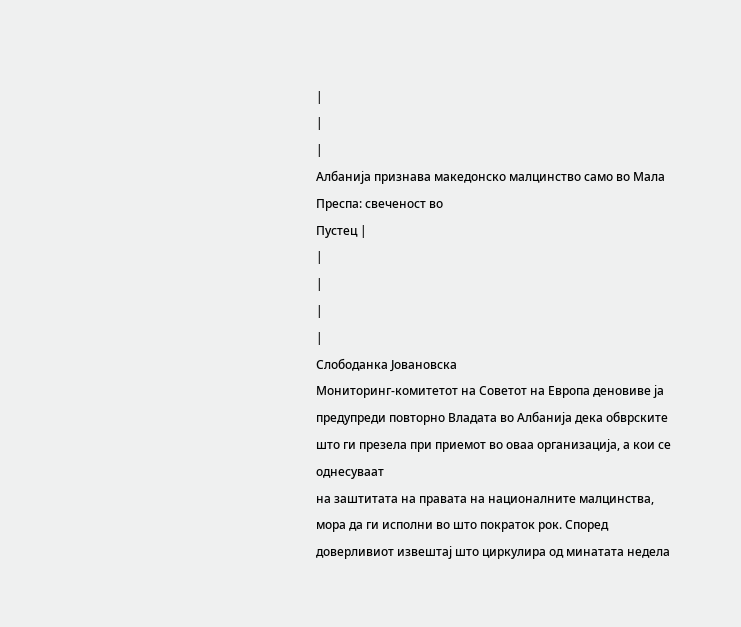|
|
|
Албанија признава македонско малцинство само во Мала Преспа: свеченост во
Пустец |
|
|
|
|
Слободанка Јовановска
Мониторинг-комитетот на Советот на Европа деновиве ја предупреди повторно Владата во Албанија дека обврските што ги презела при приемот во оваа организација, а кои се однесуваат
на заштитата на правата на националните малцинства, мора да ги исполни во што пократок рок. Според доверливиот извештај што циркулира од минатата недела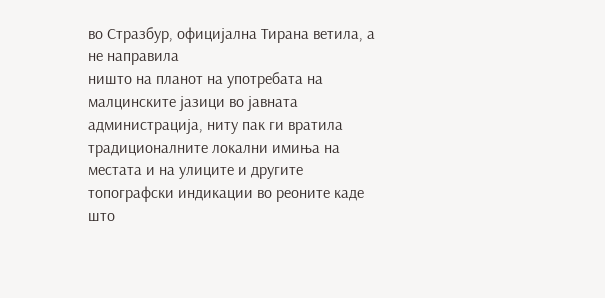во Стразбур, официјална Тирана ветила, а не направила
ништо на планот на употребата на малцинските јазици во јавната администрација, ниту пак ги вратила традиционалните локални имиња на местата и на улиците и другите топографски индикации во реоните каде што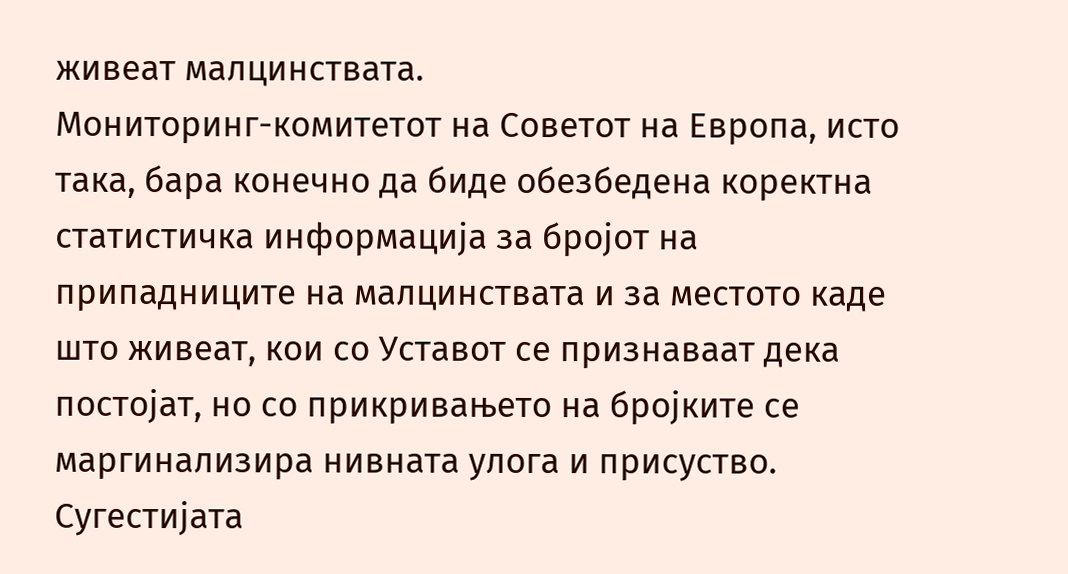живеат малцинствата.
Мониторинг-комитетот на Советот на Европа, исто така, бара конечно да биде обезбедена коректна статистичка информација за бројот на припадниците на малцинствата и за местото каде
што живеат, кои со Уставот се признаваат дека постојат, но со прикривањето на бројките се маргинализира нивната улога и присуство.
Сугестијата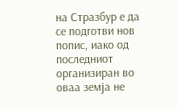на Стразбур е да се подготви нов попис, иако од последниот организиран во оваа земја не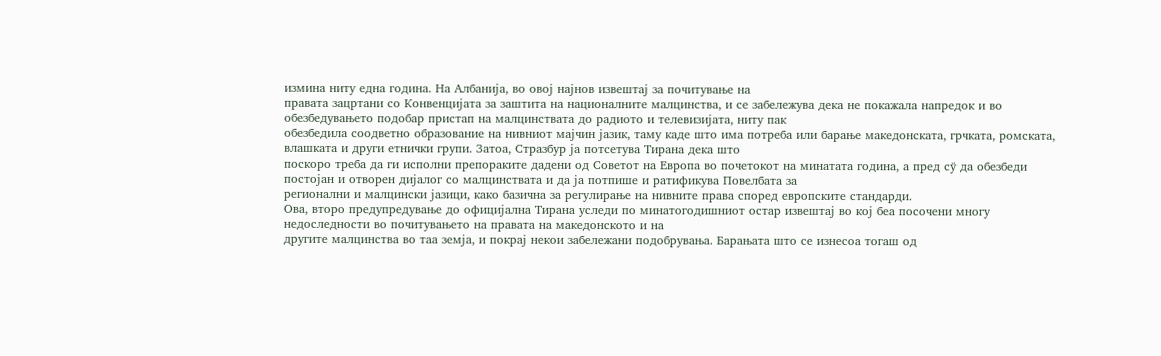измина ниту една година. На Албанија, во овој најнов извештај за почитување на
правата зацртани со Конвенцијата за заштита на националните малцинства, и се забележува дека не покажала напредок и во обезбедувањето подобар пристап на малцинствата до радиото и телевизијата, ниту пак
обезбедила соодветно образование на нивниот мајчин јазик, таму каде што има потреба или барање македонската, грчката, ромската, влашката и други етнички групи. Затоа, Стразбур ја потсетува Тирана дека што
поскоро треба да ги исполни препораките дадени од Советот на Европа во почетокот на минатата година, а пред сў да обезбеди постојан и отворен дијалог со малцинствата и да ја потпише и ратификува Повелбата за
регионални и малцински јазици, како базична за регулирање на нивните права според европските стандарди.
Ова, второ предупредување до официјална Тирана уследи по минатогодишниот остар извештај во кој беа посочени многу недоследности во почитувањето на правата на македонското и на
другите малцинства во таа земја, и покрај некои забележани подобрувања. Барањата што се изнесоа тогаш од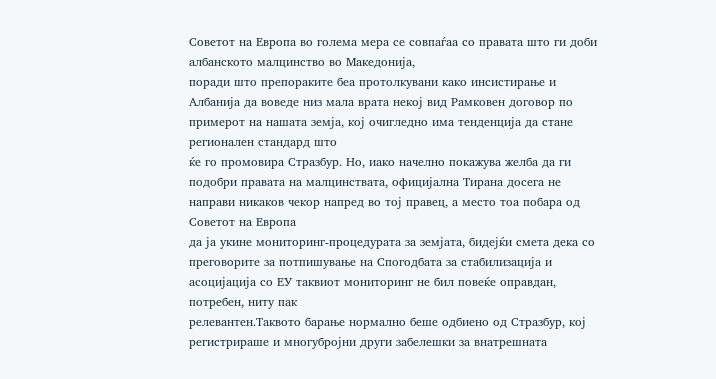Советот на Европа во голема мера се совпаѓаа со правата што ги доби албанското малцинство во Македонија,
поради што препораките беа протолкувани како инсистирање и Албанија да воведе низ мала врата некој вид Рамковен договор по примерот на нашата земја, кој очигледно има тенденција да стане регионален стандард што
ќе го промовира Стразбур. Но, иако начелно покажува желба да ги подобри правата на малцинствата, официјална Тирана досега не направи никаков чекор напред во тој правец, а место тоа побара од Советот на Европа
да ја укине мониторинг-процедурата за земјата, бидејќи смета дека со преговорите за потпишување на Спогодбата за стабилизација и асоцијација со ЕУ таквиот мониторинг не бил повеќе оправдан, потребен, ниту пак
релевантен.Таквото барање нормално беше одбиено од Стразбур, кој регистрираше и многубројни други забелешки за внатрешната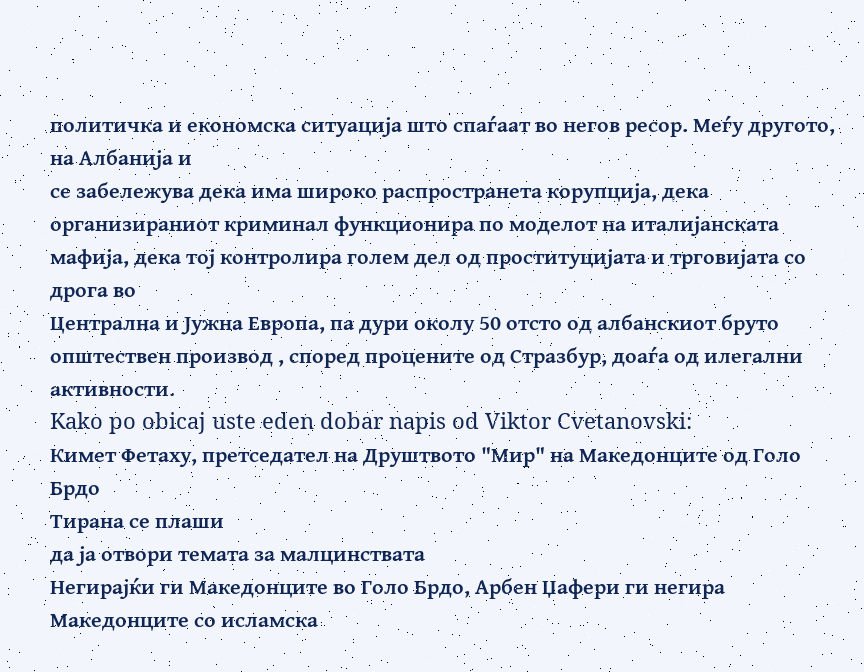политичка и економска ситуација што спаѓаат во негов ресор. Меѓу другото, на Албанија и
се забележува дека има широко распространета корупција, дека организираниот криминал функционира по моделот на италијанската мафија, дека тој контролира голем дел од проституцијата и трговијата со дрога во
Централна и Јужна Европа, па дури околу 50 отсто од албанскиот бруто општествен производ , според процените од Стразбур, доаѓа од илегални активности.
Kako po obicaj uste eden dobar napis od Viktor Cvetanovski:
Кимет Фетаху, претседател на Друштвото "Мир" на Македонците од Голо
Брдо
Тирана се плаши
да ја отвори темата за малцинствата
Негирајќи ги Македонците во Голо Брдо, Арбен Џафери ги негира Македонците со исламска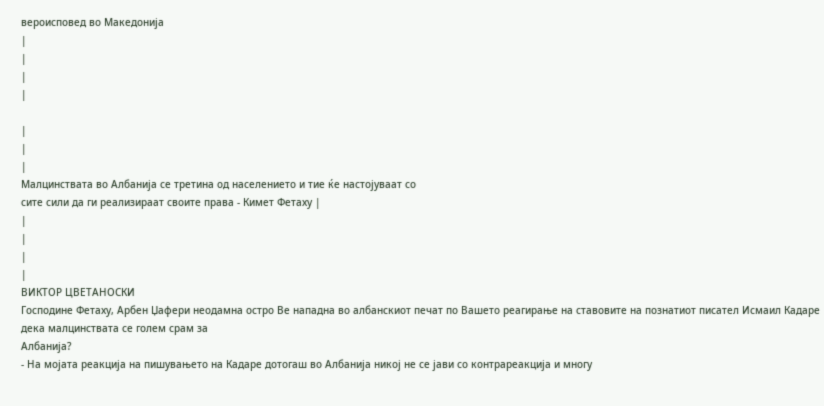вероисповед во Македонија
|
|
|
|

|
|
|
Малцинствата во Албанија се третина од населението и тие ќе настојуваат со
сите сили да ги реализираат своите права - Кимет Фетаху |
|
|
|
|
ВИКТОР ЦВЕТАНОСКИ
Господине Фетаху, Арбен Џафери неодамна остро Ве нападна во албанскиот печат по Вашето реагирање на ставовите на познатиот писател Исмаил Кадаре дека малцинствата се голем срам за
Албанија?
- На мојата реакција на пишувањето на Кадаре дотогаш во Албанија никој не се јави со контрареакција и многу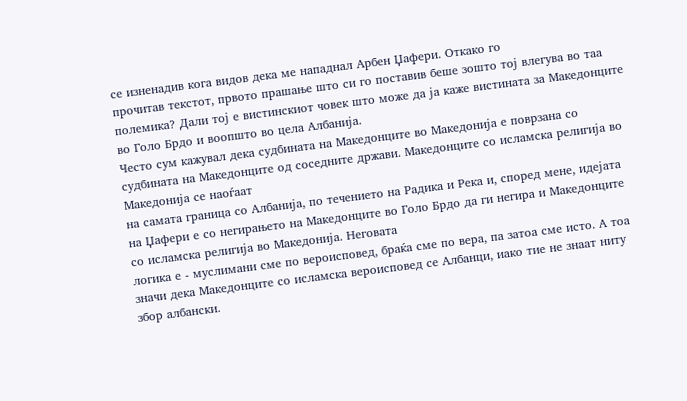се изненадив кога видов дека ме нападнал Арбен Џафери. Откако го
прочитав текстот, првото прашање што си го поставив беше зошто тој влегува во таа полемика? Дали тој е вистинскиот човек што може да ја каже вистината за Македонците во Голо Брдо и воопшто во цела Албанија.
Често сум кажувал дека судбината на Македонците во Македонија е поврзана со судбината на Македонците од соседните држави. Македонците со исламска религија во Македонија се наоѓаат
на самата граница со Албанија, по течението на Радика и Река и, според мене, идејата на Џафери е со негирањето на Македонците во Голо Брдо да ги негира и Македонците со исламска религија во Македонија. Неговата
логика е - муслимани сме по вероисповед, браќа сме по вера, па затоа сме исто. А тоа значи дека Македонците со исламска вероисповед се Албанци, иако тие не знаат ниту збор албански.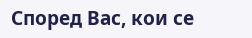Според Вас, кои се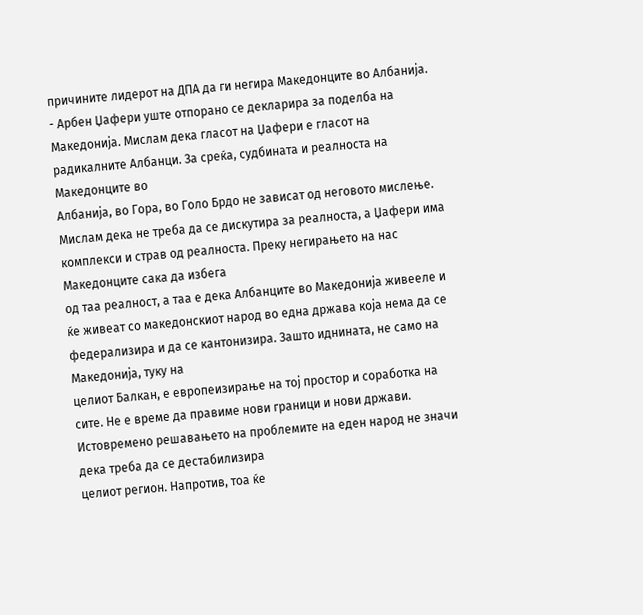причините лидерот на ДПА да ги негира Македонците во Албанија.
- Арбен Џафери уште отпорано се декларира за поделба на Македонија. Мислам дека гласот на Џафери е гласот на радикалните Албанци. За среќа, судбината и реалноста на Македонците во
Албанија, во Гора, во Голо Брдо не зависат од неговото мислење. Мислам дека не треба да се дискутира за реалноста, а Џафери има комплекси и страв од реалноста. Преку негирањето на нас Македонците сака да избега
од таа реалност, а таа е дека Албанците во Македонија живееле и ќе живеат со македонскиот народ во една држава која нема да се федерализира и да се кантонизира. Зашто иднината, не само на Македонија, туку на
целиот Балкан, е европеизирање на тој простор и соработка на сите. Не е време да правиме нови граници и нови држави. Истовремено решавањето на проблемите на еден народ не значи дека треба да се дестабилизира
целиот регион. Напротив, тоа ќе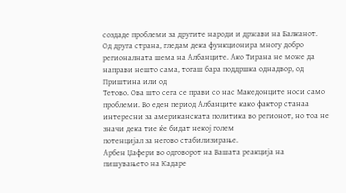создаде проблеми за другите народи и држави на Балканот.
Од друга страна, гледам дека функционира многу добро регионалната шема на Албанците. Ако Тирана не може да направи нешто сама, тогаш бара поддршка однадвор, од Приштина или од
Тетово. Ова што сега се прави со нас Македонците носи само проблеми. Во еден период Албанците како фактор станаа интересни за американската политика во регионот, но тоа не значи дека тие ќе бидат некој голем
потенцијал за негово стабилизирање.
Арбен Џафери во одговорот на Вашата реакција на пишувањето на Кадаре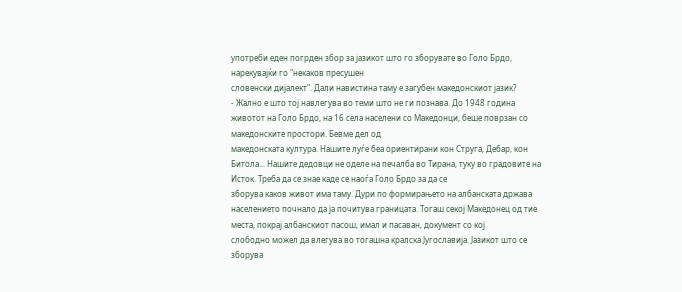употреби еден погрден збор за јазикот што го зборувате во Голо Брдо, нарекувајќи го "некаков пресушен
словенски дијалект". Дали навистина таму е загубен македонскиот јазик?
- Жално е што тој навлегува во теми што не ги познава. До 1948 година животот на Голо Брдо, на 16 села населени со Македонци, беше поврзан со македонските простори. Бевме дел од
македонската култура. Нашите луѓе беа ориентирани кон Струга, Дебар, кон Битола... Нашите дедовци не оделе на печалба во Тирана, туку во градовите на Исток. Треба да се знае каде се наоѓа Голо Брдо за да се
зборува каков живот има таму. Дури по формирањето на албанската држава населението почнало да ја почитува границата. Тогаш секој Македонец од тие места, покрај албанскиот пасош, имал и пасаван, документ со кој
слободно можел да влегува во тогашна кралска Југославија. Јазикот што се зборува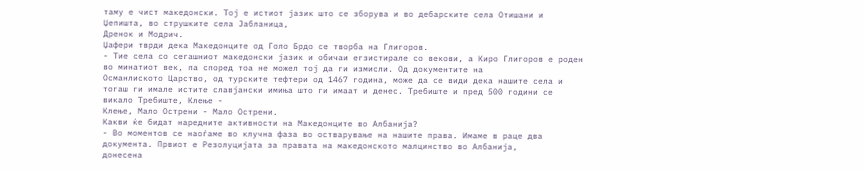таму е чист македонски. Тој е истиот јазик што се зборува и во дебарските села Отишани и Џепишта, во струшките села Јабланица,
Дренок и Модрич.
Џафери тврди дека Македонците од Голо Брдо се творба на Глигоров.
- Тие села со сегашниот македонски јазик и обичаи егзистирале со векови, а Киро Глигоров е роден во минатиот век, па според тоа не можел тој да ги измисли. Од документите на
Османлиското Царство, од турските тефтери од 1467 година, може да се види дека нашите села и тогаш ги имале истите славјански имиња што ги имаат и денес. Требиште и пред 500 години се викало Требиште, Клење -
Клење, Мало Острени - Мало Острени.
Какви ќе бидат наредните активности на Македонците во Албанија?
- Во моментов се наоѓаме во клучна фаза во остварување на нашите права. Имаме в раце два документа. Првиот е Резолуцијата за правата на македонското малцинство во Албанија,
донесена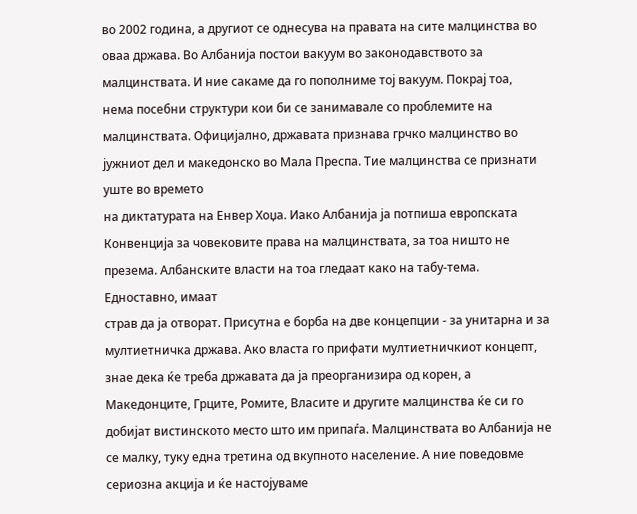во 2002 година, а другиот се однесува на правата на сите малцинства во оваа држава. Во Албанија постои вакуум во законодавството за малцинствата. И ние сакаме да го пополниме тој вакуум. Покрај тоа,
нема посебни структури кои би се занимавале со проблемите на малцинствата. Официјално, државата признава грчко малцинство во јужниот дел и македонско во Мала Преспа. Тие малцинства се признати уште во времето
на диктатурата на Енвер Хоџа. Иако Албанија ја потпиша европската Конвенција за човековите права на малцинствата, за тоа ништо не презема. Албанските власти на тоа гледаат како на табу-тема. Едноставно, имаат
страв да ја отворат. Присутна е борба на две концепции - за унитарна и за мултиетничка држава. Ако власта го прифати мултиетничкиот концепт, знае дека ќе треба државата да ја преорганизира од корен, а
Македонците, Грците, Ромите, Власите и другите малцинства ќе си го добијат вистинското место што им припаѓа. Малцинствата во Албанија не се малку, туку една третина од вкупното население. А ние поведовме
сериозна акција и ќе настојуваме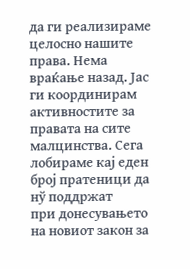да ги реализираме целосно нашите права. Нема враќање назад. Јас ги координирам активностите за правата на сите малцинства. Сега лобираме кај еден број пратеници да нў поддржат
при донесувањето на новиот закон за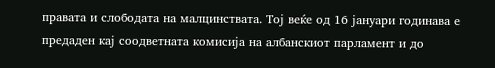правата и слободата на малцинствата. Тој веќе од 16 јануари годинава е предаден кај соодветната комисија на албанскиот парламент и до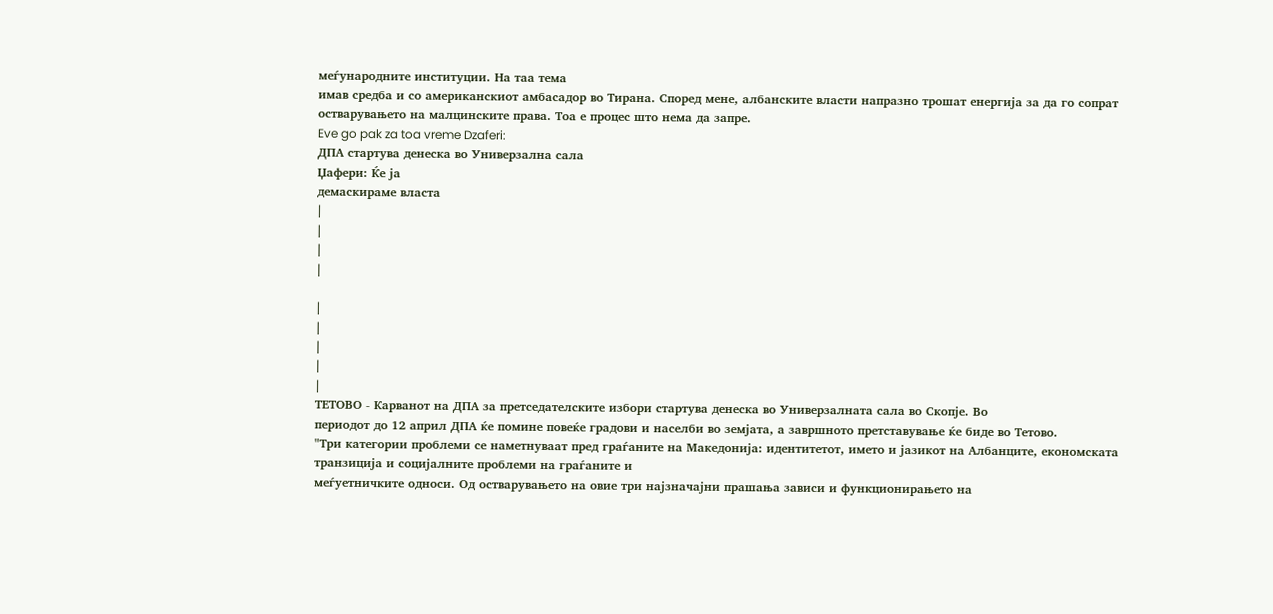меѓународните институции. На таа тема
имав средба и со американскиот амбасадор во Тирана. Според мене, албанските власти напразно трошат енергија за да го сопрат остварувањето на малцинските права. Тоа е процес што нема да запре.
Eve go pak za toa vreme Dzaferi:
ДПА стартува денеска во Универзална сала
Џафери: Ќе ја
демаскираме власта
|
|
|
|

|
|
|
|
|
ТЕТОВО - Карванот на ДПА за претседателските избори стартува денеска во Универзалната сала во Скопје. Во
периодот до 12 април ДПА ќе помине повеќе градови и населби во земјата, а завршното претставување ќе биде во Тетово.
"Три категории проблеми се наметнуваат пред граѓаните на Македонија: идентитетот, името и јазикот на Албанците, економската транзиција и социјалните проблеми на граѓаните и
меѓуетничките односи. Од остварувањето на овие три најзначајни прашања зависи и функционирањето на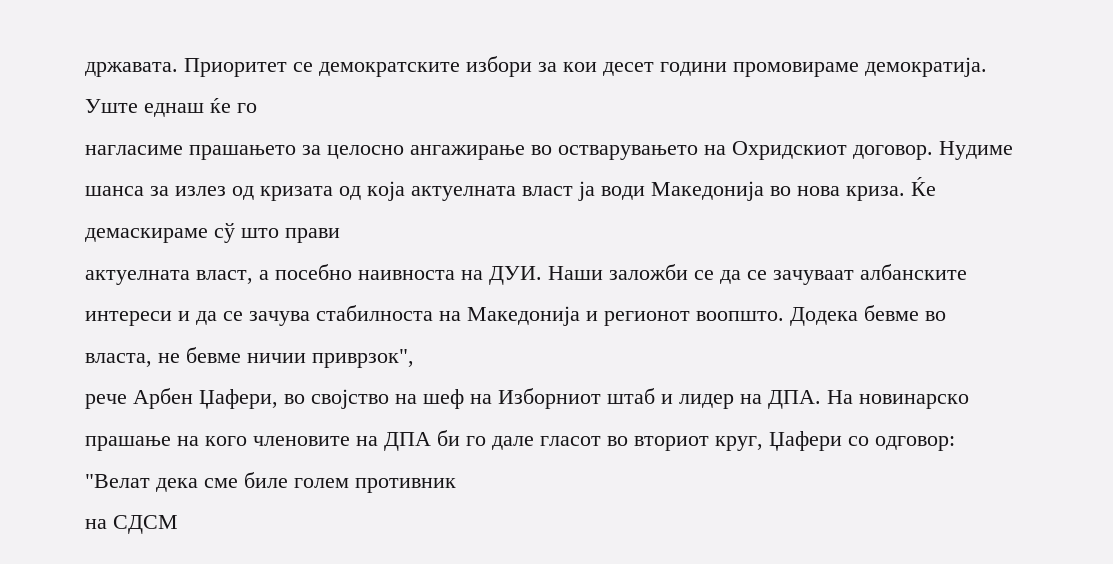државата. Приоритет се демократските избори за кои десет години промовираме демократија. Уште еднаш ќе го
нагласиме прашањето за целосно ангажирање во остварувањето на Охридскиот договор. Нудиме шанса за излез од кризата од која актуелната власт ја води Македонија во нова криза. Ќе демаскираме сў што прави
актуелната власт, а посебно наивноста на ДУИ. Наши заложби се да се зачуваат албанските интереси и да се зачува стабилноста на Македонија и регионот воопшто. Додека бевме во власта, не бевме ничии приврзок",
рече Арбен Џафери, во својство на шеф на Изборниот штаб и лидер на ДПА. На новинарско прашање на кого членовите на ДПА би го дале гласот во вториот круг, Џафери со одговор: "Велат дека сме биле голем противник
на СДСМ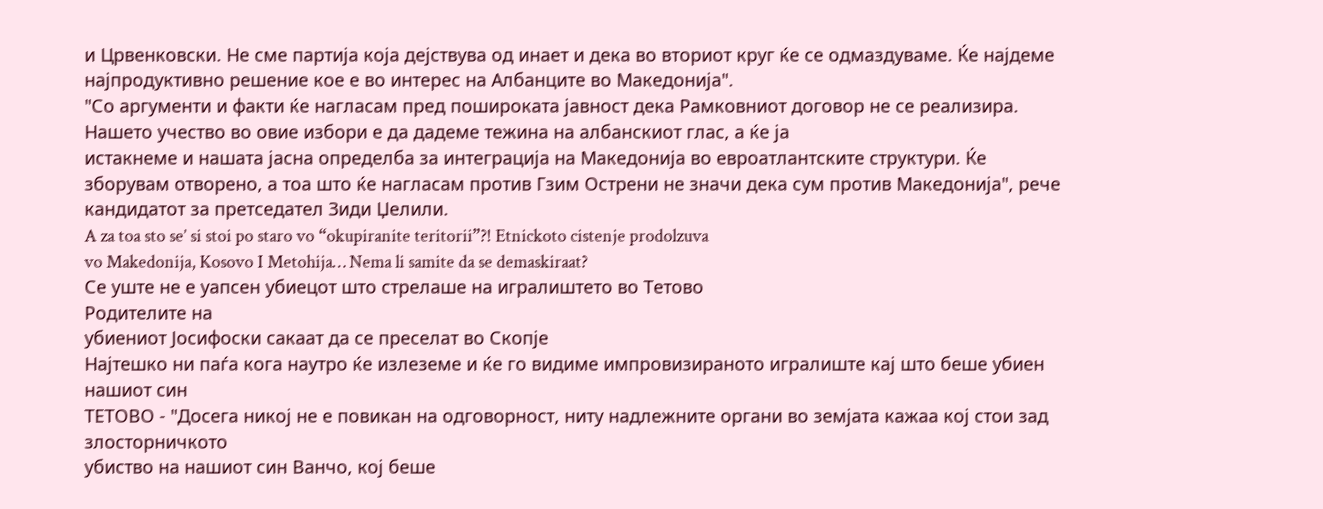и Црвенковски. Не сме партија која дејствува од инает и дека во вториот круг ќе се одмаздуваме. Ќе најдеме најпродуктивно решение кое е во интерес на Албанците во Македонија".
"Со аргументи и факти ќе нагласам пред пошироката јавност дека Рамковниот договор не се реализира. Нашето учество во овие избори е да дадеме тежина на албанскиот глас, а ќе ја
истакнеме и нашата јасна определба за интеграција на Македонија во евроатлантските структури. Ќе зборувам отворено, а тоа што ќе нагласам против Гзим Острени не значи дека сум против Македонија", рече
кандидатот за претседател Зиди Џелили.
A za toa sto se’ si stoi po staro vo “okupiranite teritorii”?! Etnickoto cistenje prodolzuva
vo Makedonija, Kosovo I Metohija… Nema li samite da se demaskiraat?
Се уште не е уапсен убиецот што стрелаше на игралиштето во Тетово
Родителите на
убиениот Јосифоски сакаат да се преселат во Скопје
Најтешко ни паѓа кога наутро ќе излеземе и ќе го видиме импровизираното игралиште кај што беше убиен нашиот син
ТЕТОВО - "Досега никој не е повикан на одговорност, ниту надлежните органи во земјата кажаа кој стои зад злосторничкото
убиство на нашиот син Ванчо, кој беше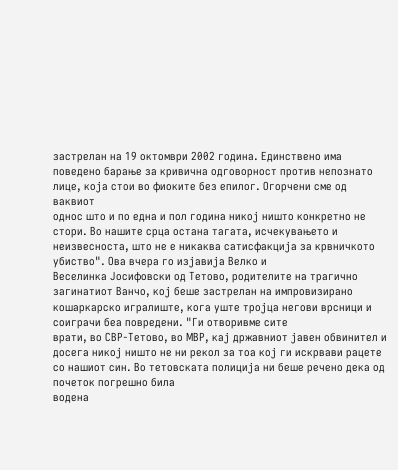застрелан на 19 октомври 2002 година. Единствено има поведено барање за кривична одговорност против непознато лице, која стои во фиоките без епилог. Огорчени сме од ваквиот
однос што и по една и пол година никој ништо конкретно не стори. Во нашите срца остана тагата, исчекувањето и неизвесноста, што не е никаква сатисфакција за крвничкото убиство". Ова вчера го изјавија Велко и
Веселинка Јосифовски од Тетово, родителите на трагично загинатиот Ванчо, кој беше застрелан на импровизирано кошаркарско игралиште, кога уште тројца негови врсници и соиграчи беа повредени. "Ги отворивме сите
врати, во СВР-Тетово, во МВР, кај државниот јавен обвинител и досега никој ништо не ни рекол за тоа кој ги искрвави рацете со нашиот син. Во тетовската полиција ни беше речено дека од почеток погрешно била
водена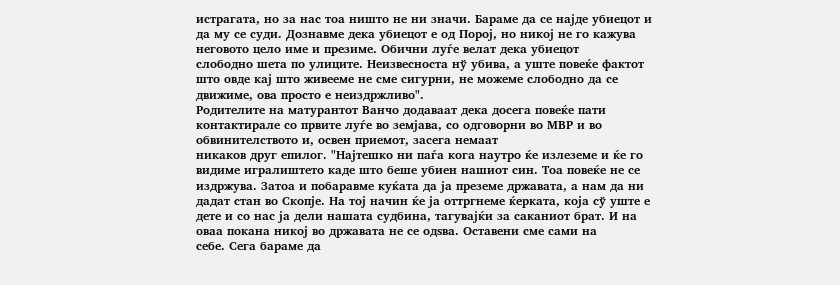истрагата, но за нас тоа ништо не ни значи. Бараме да се најде убиецот и да му се суди. Дознавме дека убиецот е од Порој, но никој не го кажува неговото цело име и презиме. Обични луѓе велат дека убиецот
слободно шета по улиците. Неизвесноста нў убива, а уште повеќе фактот што овде кај што живееме не сме сигурни, не можеме слободно да се движиме, ова просто е неиздржливо".
Родителите на матурантот Ванчо додаваат дека досега повеќе пати контактирале со првите луѓе во земјава, со одговорни во МВР и во обвинителството и, освен приемот, засега немаат
никаков друг епилог. "Најтешко ни паѓа кога наутро ќе излеземе и ќе го видиме игралиштето каде што беше убиен нашиот син. Тоа повеќе не се издржува. Затоа и побаравме куќата да ја преземе државата, а нам да ни
дадат стан во Скопје. На тој начин ќе ја оттргнеме ќерката, која сў уште е дете и со нас ја дели нашата судбина, тагувајќи за саканиот брат. И на оваа покана никој во државата не се одѕва. Оставени сме сами на
себе. Сега бараме да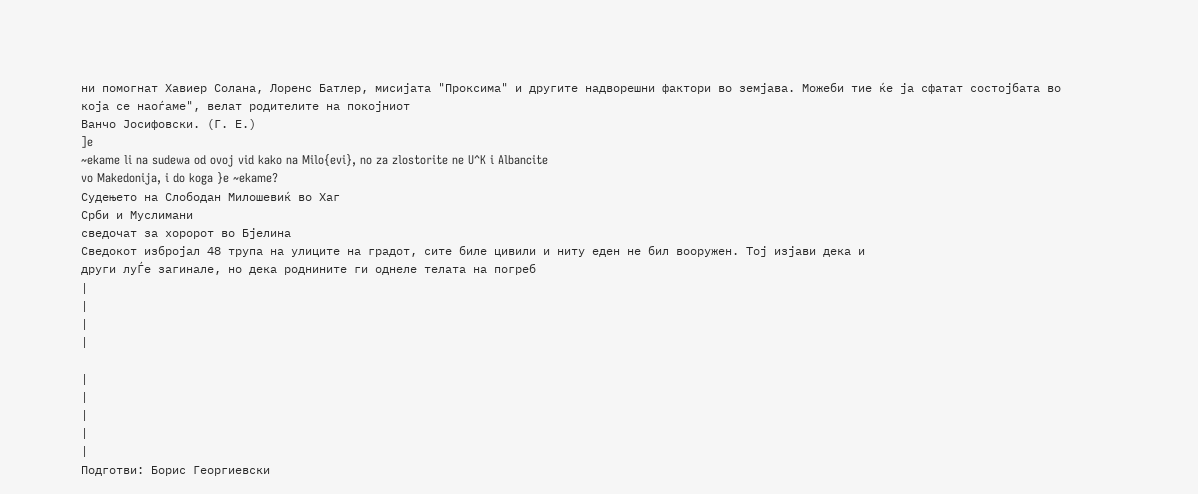ни помогнат Хавиер Солана, Лоренс Батлер, мисијата "Проксима" и другите надворешни фактори во земјава. Можеби тие ќе ја сфатат состојбата во која се наоѓаме", велат родителите на покојниот
Ванчо Јосифовски. (Г. Е.)
]e
~ekame li na sudewa od ovoj vid kako na Milo{evi}, no za zlostorite ne U^K i Albancite
vo Makedonija, i do koga }e ~ekame?
Судењето на Слободан Милошевиќ во Хаг
Срби и Муслимани
сведочат за хоророт во Бјелина
Сведокот избројал 48 трупа на улиците на градот, сите биле цивили и ниту еден не бил вооружен. Тој изјави дека и
други луЃе загинале, но дека роднините ги однеле телата на погреб
|
|
|
|

|
|
|
|
|
Подготви: Борис Георгиевски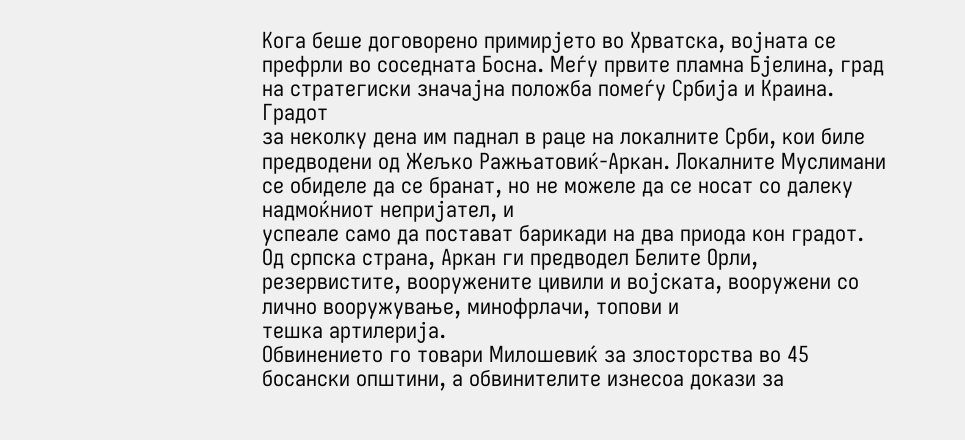Кога беше договорено примирјето во Хрватска, војната се префрли во соседната Босна. Меѓу првите пламна Бјелина, град на стратегиски значајна положба помеѓу Србија и Краина. Градот
за неколку дена им паднал в раце на локалните Срби, кои биле предводени од Жељко Ражњатовиќ-Аркан. Локалните Муслимани се обиделе да се бранат, но не можеле да се носат со далеку надмоќниот непријател, и
успеале само да постават барикади на два приода кон градот. Од српска страна, Аркан ги предводел Белите Орли, резервистите, вооружените цивили и војската, вооружени со лично вооружување, минофрлачи, топови и
тешка артилерија.
Обвинението го товари Милошевиќ за злосторства во 45 босански општини, а обвинителите изнесоа докази за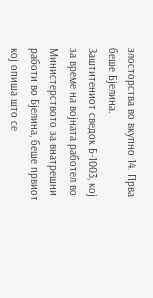злосторства во вкупно 14. Прва беше Бјелина.
Заштитениот сведок Б-1003, кој за време на војната работел во Министерството за внатрешни работи во Бјелина, беше првиот кој опиша што се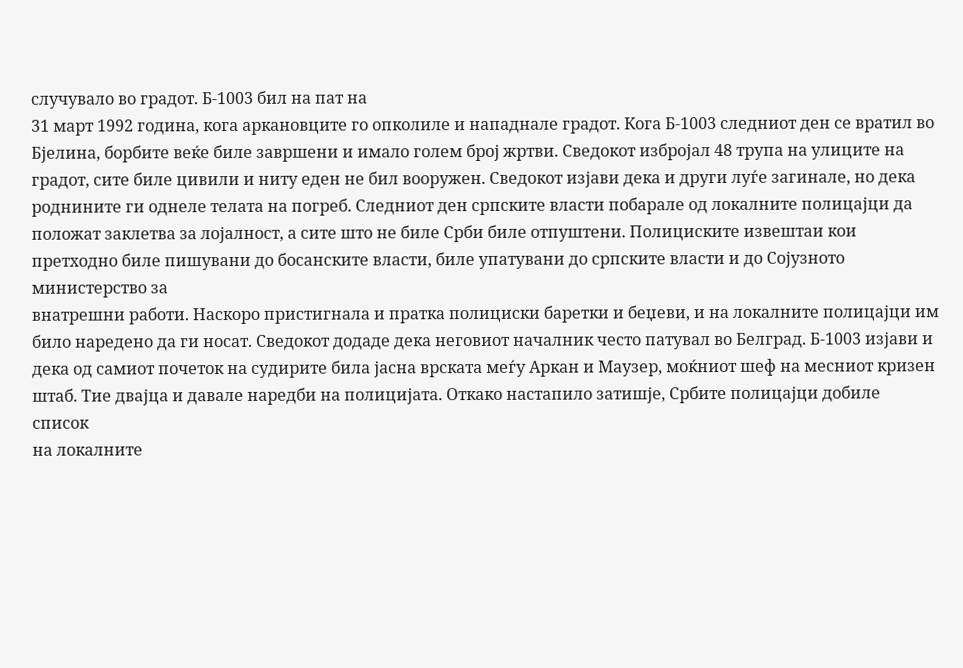случувало во градот. Б-1003 бил на пат на
31 март 1992 година, кога аркановците го опколиле и нападнале градот. Кога Б-1003 следниот ден се вратил во Бјелина, борбите веќе биле завршени и имало голем број жртви. Сведокот избројал 48 трупа на улиците на
градот, сите биле цивили и ниту еден не бил вооружен. Сведокот изјави дека и други луѓе загинале, но дека роднините ги однеле телата на погреб. Следниот ден српските власти побарале од локалните полицајци да
положат заклетва за лојалност, а сите што не биле Срби биле отпуштени. Полициските извештаи кои претходно биле пишувани до босанските власти, биле упатувани до српските власти и до Сојузното министерство за
внатрешни работи. Наскоро пристигнала и пратка полициски баретки и беџеви, и на локалните полицајци им било наредено да ги носат. Сведокот додаде дека неговиот началник често патувал во Белград. Б-1003 изјави и
дека од самиот почеток на судирите била јасна врската меѓу Аркан и Маузер, моќниот шеф на месниот кризен штаб. Тие двајца и давале наредби на полицијата. Откако настапило затишје, Србите полицајци добиле список
на локалните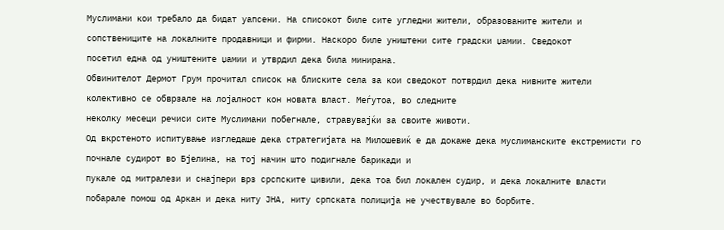Муслимани кои требало да бидат уапсени. На списокот биле сите угледни жители, образованите жители и сопствениците на локалните продавници и фирми. Наскоро биле уништени сите градски џамии. Сведокот
посетил една од уништените џамии и утврдил дека била минирана.
Обвинителот Дермот Грум прочитал список на блиските села за кои сведокот потврдил дека нивните жители колективно се обврзале на лојалност кон новата власт. Меѓутоа, во следните
неколку месеци речиси сите Муслимани побегнале, стравувајќи за своите животи.
Од вкрстеното испитување изгледаше дека стратегијата на Милошевиќ е да докаже дека муслиманските екстремисти го почнале судирот во Бјелина, на тој начин што подигнале барикади и
пукале од митралези и снајпери врз срспските цивили, дека тоа бил локален судир, и дека локалните власти побарале помош од Аркан и дека ниту ЈНА, ниту српската полиција не учествувале во борбите.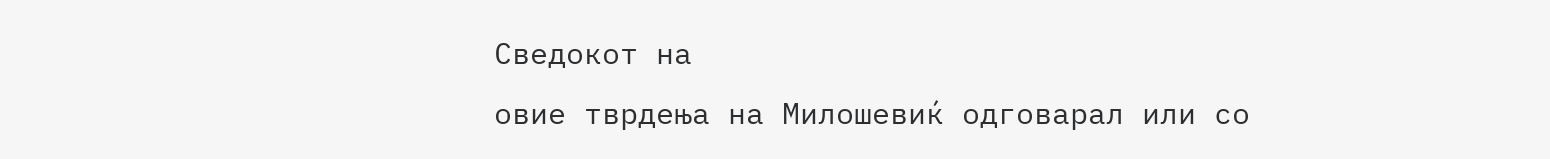Сведокот на
овие тврдења на Милошевиќ одговарал или со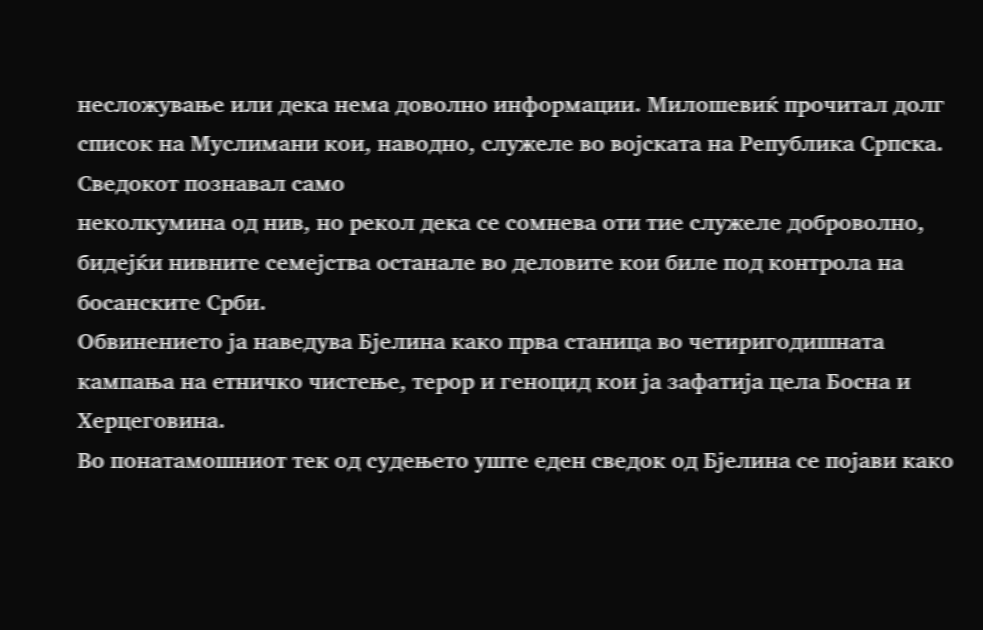несложување или дека нема доволно информации. Милошевиќ прочитал долг список на Муслимани кои, наводно, служеле во војската на Република Српска. Сведокот познавал само
неколкумина од нив, но рекол дека се сомнева оти тие служеле доброволно, бидејќи нивните семејства останале во деловите кои биле под контрола на босанските Срби.
Обвинението ја наведува Бјелина како прва станица во четиригодишната кампања на етничко чистење, терор и геноцид кои ја зафатија цела Босна и Херцеговина.
Во понатамошниот тек од судењето уште еден сведок од Бјелина се појави како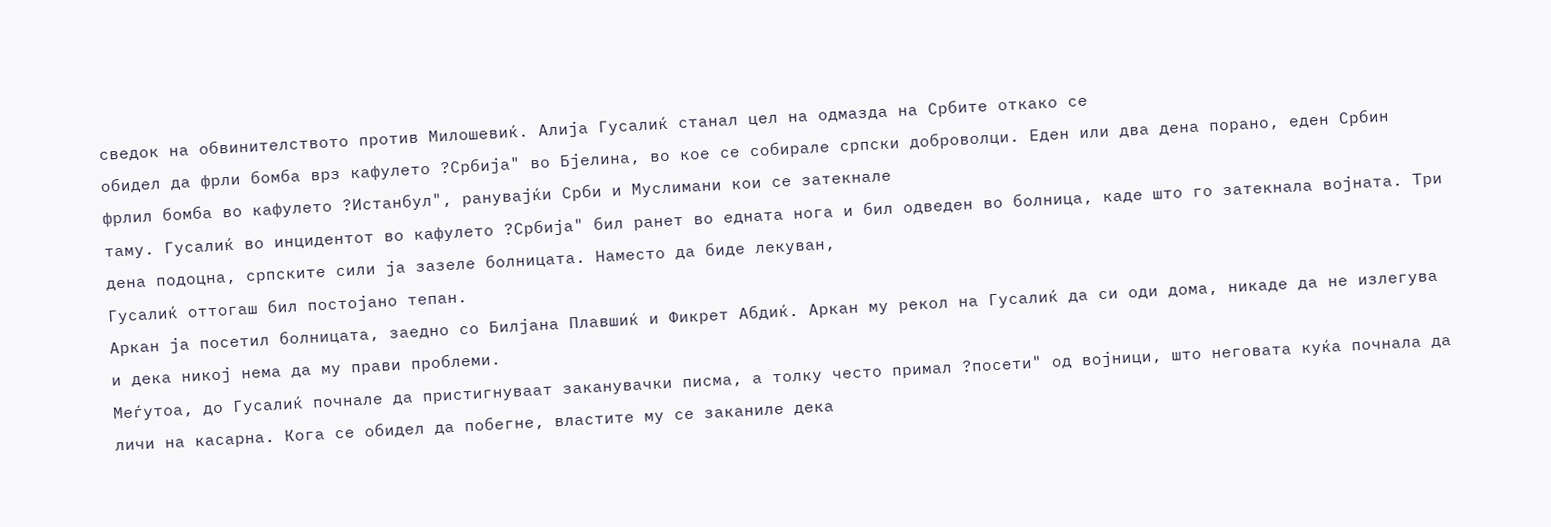сведок на обвинителството против Милошевиќ. Алија Гусалиќ станал цел на одмазда на Србите откако се
обидел да фрли бомба врз кафулето ?Србија" во Бјелина, во кое се собирале српски доброволци. Еден или два дена порано, еден Србин фрлил бомба во кафулето ?Истанбул", ранувајќи Срби и Муслимани кои се затекнале
таму. Гусалиќ во инцидентот во кафулето ?Србија" бил ранет во едната нога и бил одведен во болница, каде што го затекнала војната. Три дена подоцна, српските сили ја зазеле болницата. Наместо да биде лекуван,
Гусалиќ оттогаш бил постојано тепан.
Аркан ја посетил болницата, заедно со Билјана Плавшиќ и Фикрет Абдиќ. Аркан му рекол на Гусалиќ да си оди дома, никаде да не излегува и дека никој нема да му прави проблеми.
Меѓутоа, до Гусалиќ почнале да пристигнуваат заканувачки писма, а толку често примал ?посети" од војници, што неговата куќа почнала да личи на касарна. Кога се обидел да побегне, властите му се заканиле дека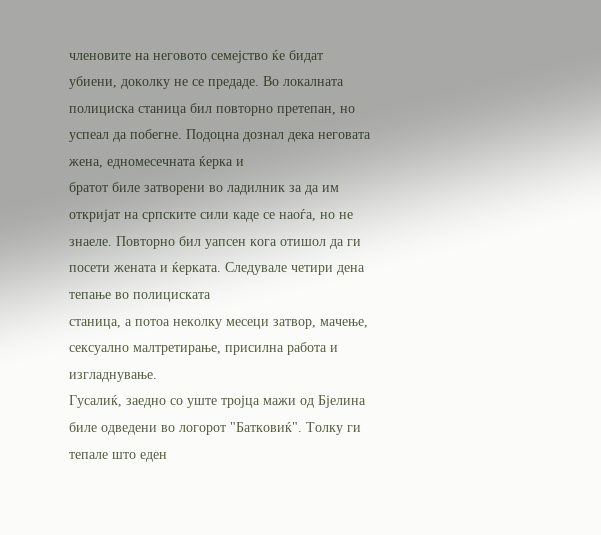членовите на неговото семејство ќе бидат убиени, доколку не се предаде. Во локалната полициска станица бил повторно претепан, но успеал да побегне. Подоцна дознал дека неговата жена, едномесечната ќерка и
братот биле затворени во ладилник за да им откријат на српските сили каде се наоѓа, но не знаеле. Повторно бил уапсен кога отишол да ги посети жената и ќерката. Следувале четири дена тепање во полициската
станица, а потоа неколку месеци затвор, мачење, сексуално малтретирање, присилна работа и изгладнување.
Гусалиќ, заедно со уште тројца мажи од Бјелина биле одведени во логорот "Батковиќ". Толку ги тепале што еден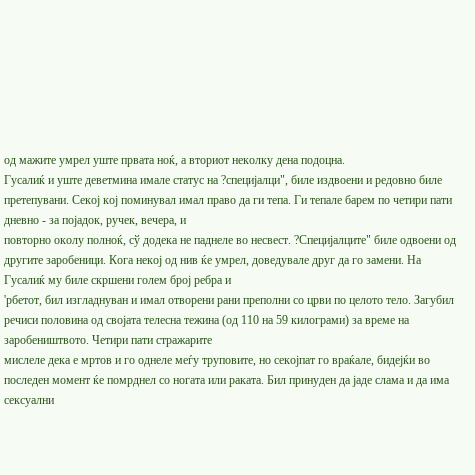од мажите умрел уште првата ноќ, а вториот неколку дена подоцна.
Гусалиќ и уште деветмина имале статус на ?специјалци", биле издвоени и редовно биле претепувани. Секој кој поминувал имал право да ги тепа. Ги тепале барем по четири пати дневно - за појадок, ручек, вечера, и
повторно околу полноќ, сў додека не паднеле во несвест. ?Специјалците" биле одвоени од другите заробеници. Кога некој од нив ќе умрел, доведувале друг да го замени. На Гусалиќ му биле скршени голем број ребра и
'рбетот, бил изгладнуван и имал отворени рани преполни со црви по целото тело. Загубил речиси половина од својата телесна тежина (од 110 на 59 килограми) за време на заробеништвото. Четири пати стражарите
мислеле дека е мртов и го однеле меѓу труповите, но секојпат го враќале, бидејќи во последен момент ќе помрднел со ногата или раката. Бил принуден да јаде слама и да има сексуални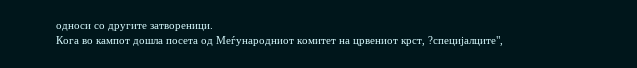односи со другите затвореници.
Кога во кампот дошла посета од Меѓународниот комитет на црвениот крст, ?специјалците",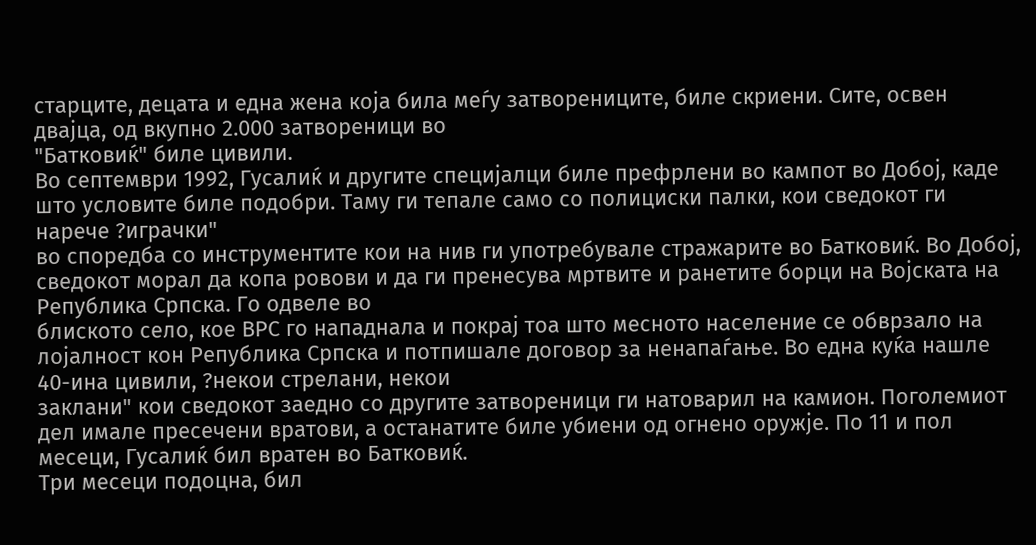старците, децата и една жена која била меѓу затворениците, биле скриени. Сите, освен двајца, од вкупно 2.000 затвореници во
"Батковиќ" биле цивили.
Во септември 1992, Гусалиќ и другите специјалци биле префрлени во кампот во Добој, каде што условите биле подобри. Таму ги тепале само со полициски палки, кои сведокот ги нарече ?играчки"
во споредба со инструментите кои на нив ги употребувале стражарите во Батковиќ. Во Добој, сведокот морал да копа ровови и да ги пренесува мртвите и ранетите борци на Војската на Република Српска. Го одвеле во
блиското село, кое ВРС го нападнала и покрај тоа што месното население се обврзало на лојалност кон Република Српска и потпишале договор за ненапаѓање. Во една куќа нашле 40-ина цивили, ?некои стрелани, некои
заклани" кои сведокот заедно со другите затвореници ги натоварил на камион. Поголемиот дел имале пресечени вратови, а останатите биле убиени од огнено оружје. По 11 и пол месеци, Гусалиќ бил вратен во Батковиќ.
Три месеци подоцна, бил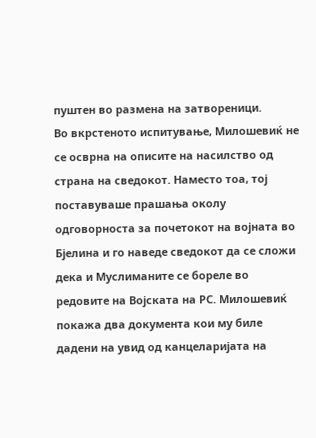пуштен во размена на затвореници.
Во вкрстеното испитување, Милошевиќ не се осврна на описите на насилство од страна на сведокот. Наместо тоа, тој поставуваше прашања околу одговорноста за почетокот на војната во
Бјелина и го наведе сведокот да се сложи дека и Муслиманите се бореле во редовите на Војската на РС. Милошевиќ покажа два документа кои му биле дадени на увид од канцеларијата на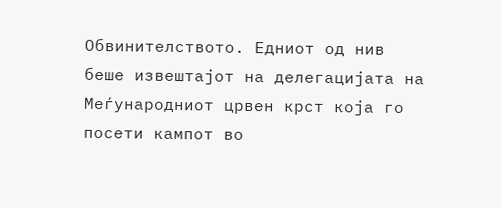Обвинителството. Едниот од нив
беше извештајот на делегацијата на Меѓународниот црвен крст која го посети кампот во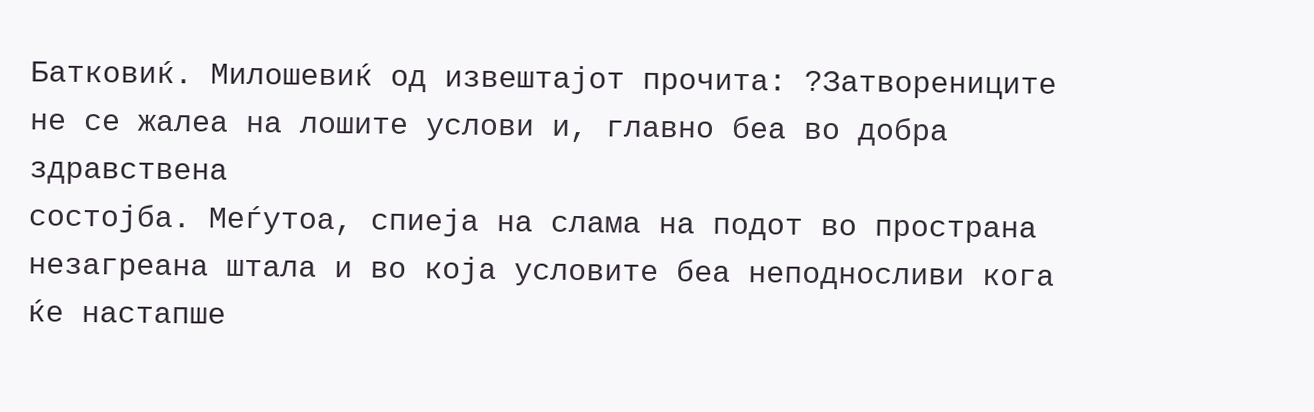Батковиќ. Милошевиќ од извештајот прочита: ?Затворениците не се жалеа на лошите услови и, главно беа во добра здравствена
состојба. Меѓутоа, спиеја на слама на подот во пространа незагреана штала и во која условите беа неподносливи кога ќе настапше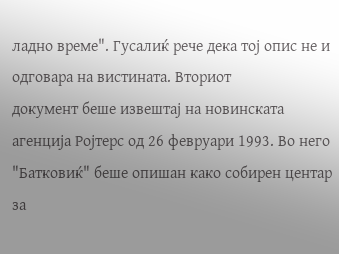ладно време". Гусалиќ рече дека тој опис не и одговара на вистината. Вториот
документ беше извештај на новинската агенција Ројтерс од 26 февруари 1993. Во него "Батковиќ" беше опишан како собирен центар за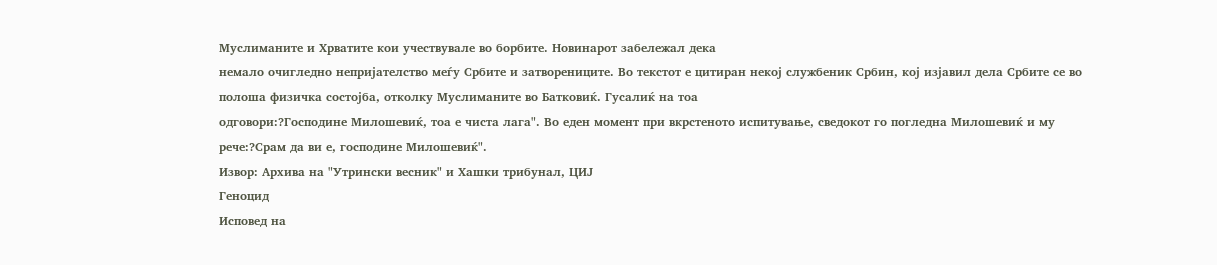Муслиманите и Хрватите кои учествувале во борбите. Новинарот забележал дека
немало очигледно непријателство меѓу Србите и затворениците. Во текстот е цитиран некој службеник Србин, кој изјавил дела Србите се во полоша физичка состојба, отколку Муслиманите во Батковиќ. Гусалиќ на тоа
одговори:?Господине Милошевиќ, тоа е чиста лага". Во еден момент при вкрстеното испитување, сведокот го погледна Милошевиќ и му рече:?Срам да ви е, господине Милошевиќ".
Извор: Архива на "Утрински весник" и Хашки трибунал, ЦИЈ
Геноцид
Исповед на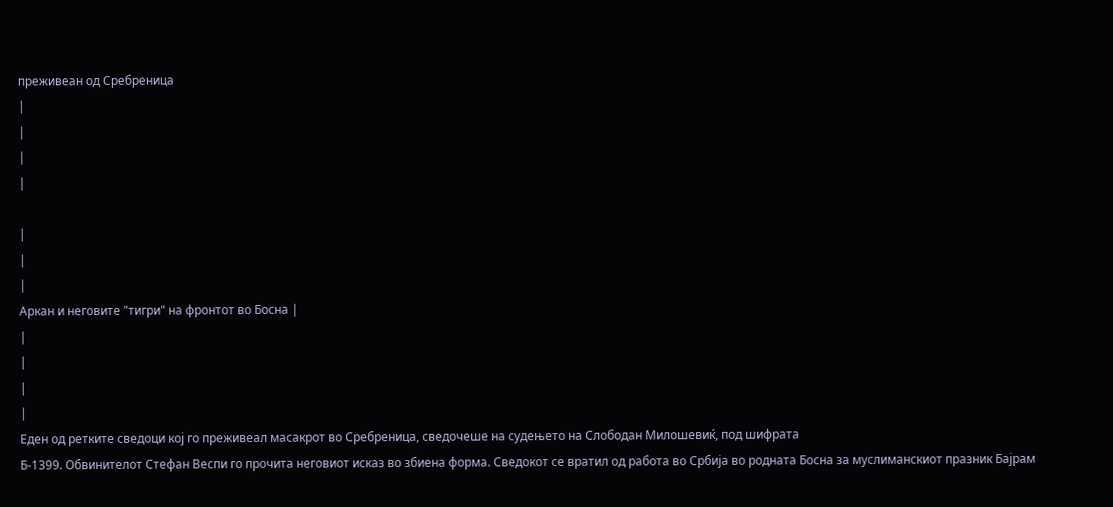преживеан од Сребреница
|
|
|
|

|
|
|
Аркан и неговите "тигри" на фронтот во Босна |
|
|
|
|
Еден од ретките сведоци кој го преживеал масакрот во Сребреница, сведочеше на судењето на Слободан Милошевиќ, под шифрата
Б-1399. Обвинителот Стефан Веспи го прочита неговиот исказ во збиена форма. Сведокот се вратил од работа во Србија во родната Босна за муслиманскиот празник Бајрам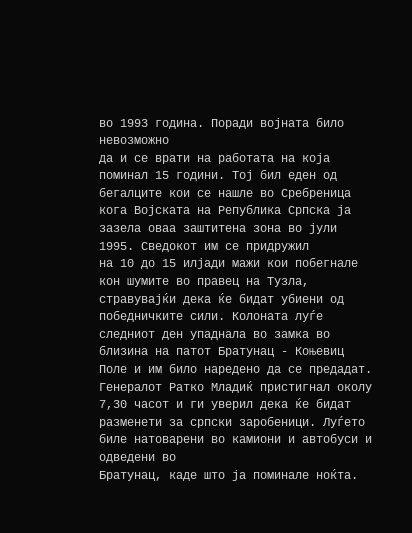во 1993 година. Поради војната било невозможно
да и се врати на работата на која поминал 15 години. Тој бил еден од бегалците кои се нашле во Сребреница кога Војската на Република Српска ја зазела оваа заштитена зона во јули 1995. Сведокот им се придружил
на 10 до 15 илјади мажи кои побегнале кон шумите во правец на Тузла, стравувајќи дека ќе бидат убиени од победничките сили. Колоната луѓе следниот ден упаднала во замка во близина на патот Братунац - Коњевиц
Поле и им било наредено да се предадат. Генералот Ратко Младиќ пристигнал околу 7,30 часот и ги уверил дека ќе бидат разменети за српски заробеници. Луѓето биле натоварени во камиони и автобуси и одведени во
Братунац, каде што ја поминале ноќта.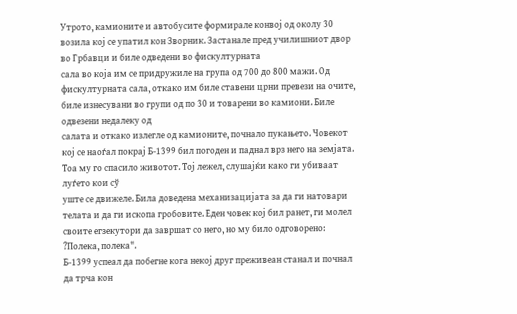Утрото, камионите и автобусите формирале конвој од околу 30 возила кој се упатил кон Зворник. Застанале пред училишниот двор во Грбавци и биле одведени во фискултурната
сала во која им се придружиле на група од 700 до 800 мажи. Од фискултурната сала, откако им биле ставени црни превези на очите, биле изнесувани во групи од по 30 и товарени во камиони. Биле одвезени недалеку од
салата и откако излегле од камионите, почнало пукањето. Човекот кој се наоѓал покрај Б-1399 бил погоден и паднал врз него на земјата. Тоа му го спасило животот. Тој лежел, слушајќи како ги убиваат луѓето кои сў
уште се движеле. Била доведена механизацијата за да ги натовари телата и да ги ископа гробовите. Еден човек кој бил ранет, ги молел своите егзекутори да завршат со него, но му било одговорено: ?Полека, полека".
Б-1399 успеал да побегне кога некој друг преживеан станал и почнал да трча кон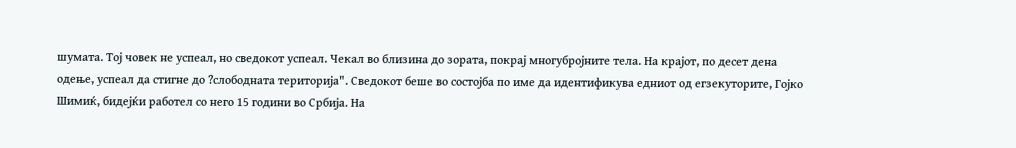шумата. Тој човек не успеал, но сведокот успеал. Чекал во близина до зората, покрај многубројните тела. На крајот, по десет дена
одење, успеал да стигне до ?слободната територија". Сведокот беше во состојба по име да идентификува едниот од егзекуторите, Гојко Шимиќ, бидејќи работел со него 15 години во Србија. На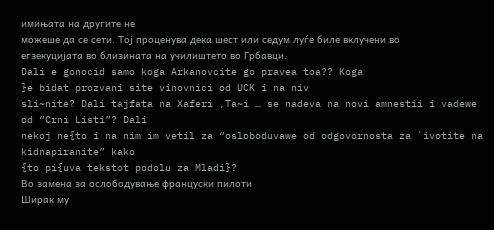имињата на другите не
можеше да се сети. Тој проценува дека шест или седум луѓе биле вклучени во егзекуцијата во близината на училиштето во Грбавци.
Dali e gonocid samo koga Arkanovcite go pravea toa?? Koga
}e bidat prozvani site vinovnici od UCK i na niv
sli~nite? Dali tajfata na Xaferi ,Ta~i … se nadeva na novi amnestii i vadewe od “Crni Listi”? Dali
nekoj ne{to i na nim im vetil za “osloboduvawe od odgovornosta za `ivotite na kidnapiranite” kako
{to pi{uva tekstot podolu za Mladi}?
Во замена за ослободување француски пилоти
Ширак му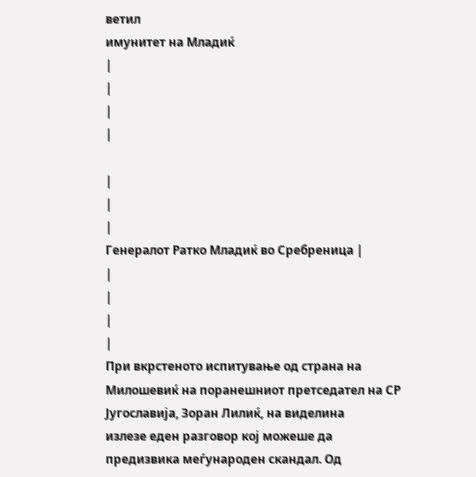ветил
имунитет на Младиќ
|
|
|
|

|
|
|
Генералот Ратко Младиќ во Сребреница |
|
|
|
|
При вкрстеното испитување од страна на Милошевиќ на поранешниот претседател на СР Југославија, Зоран Лилиќ, на виделина
излезе еден разговор кој можеше да предизвика меѓународен скандал. Од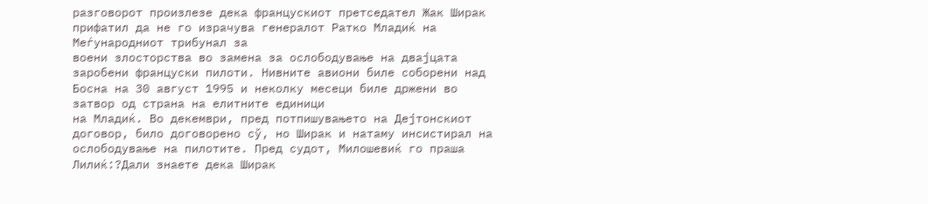разговорот произлезе дека францускиот претседател Жак Ширак прифатил да не го израчува генералот Ратко Младиќ на Меѓународниот трибунал за
воени злосторства во замена за ослободување на двајцата заробени француски пилоти. Нивните авиони биле соборени над Босна на 30 август 1995 и неколку месеци биле држени во затвор од страна на елитните единици
на Младиќ. Во декември, пред потпишувањето на Дејтонскиот договор, било договорено сў, но Ширак и натаму инсистирал на ослободување на пилотите. Пред судот, Милошевиќ го праша Лилиќ:?Дали знаете дека Ширак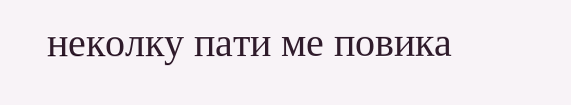неколку пати ме повика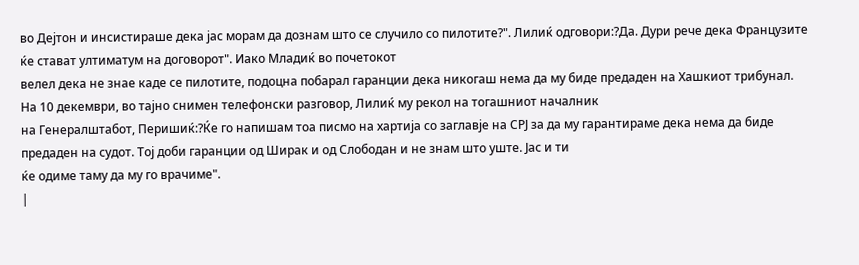во Дејтон и инсистираше дека јас морам да дознам што се случило со пилотите?". Лилиќ одговори:?Да. Дури рече дека Французите ќе стават ултиматум на договорот". Иако Младиќ во почетокот
велел дека не знае каде се пилотите, подоцна побарал гаранции дека никогаш нема да му биде предаден на Хашкиот трибунал. На 10 декември, во тајно снимен телефонски разговор, Лилиќ му рекол на тогашниот началник
на Генералштабот, Перишиќ:?Ќе го напишам тоа писмо на хартија со заглавје на СРЈ за да му гарантираме дека нема да биде предаден на судот. Тој доби гаранции од Ширак и од Слободан и не знам што уште. Јас и ти
ќе одиме таму да му го врачиме".
|